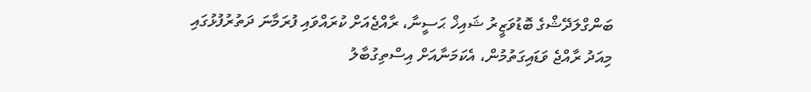ބަންގްލަދޭޝްގެ ބޮޑުވަޒީރު ޝައިޚް ޙަސީނާ، ރާއްޖެއަށް ކުރައްވައި ފުރަމާނަ ދަތުރުފުޅުގައި މިއަދު ރާއްޖެ ވަޑައިގަތުމުން، އެކަމަނާއަށް އިސްތިގުބާލު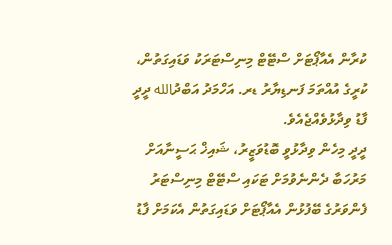ކުރާން އެއާޕޯޓަށް ސްޓޭޓް މިނިސްޓަރަކު ވަޑައިގަތުން، ކުރީގެ އުއްތަމަ ފަނޑިޔާރު ޑރ. އަހްމަދު އަބްދުالله ދީދީ ފާޑު ވިދާޅުވެއްޖެއެވެ.
ދީދީ މިހެން ވިދާޅުވީ ބޮޑުވަޒީރު، ޝައިޚް ޙަސީނާއަށް މަރުހަބާ ދެންނެވުމަށް ޓަކައި ސްޓޭޓް މިނިސްޓަރު ފެންވަރުގެ ބޭފުޅުން އެއާޕޯޓަށް ވަޑައިގަތުން އެކަމަށް ފާޑު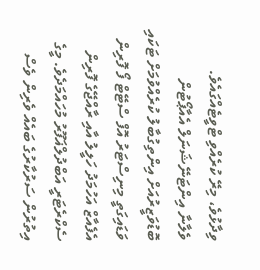ވިދާޅުވެ، މިރޭ ކުރެއްވި ޓްވީޓެއްގައެވެ.
ވެލާނާ އިންޓަނޭޝަނަލް އެއާޕޯޓުން ބޮޑުވަޒީރުއަށް އިންތިގުބާލު ކުރެއްވުމަށް ޓަކައި ވަޑައިގަތީ މިނިސްޓަރު އޮފް ސްޓޭޓް ފޯ ފޮރިން އެފެއާޒް އަހުމަދު ހަލީލު އާއި ރާއްޖޭގެ ފޮރިން ސެކްރެޓަރީ އަބްދުލްޣަފޫރު މުހައްމަދެވެ. މީގެ އިތުރުން ސަރުކާރުގެ ބައެއް ވެރިން ވެސް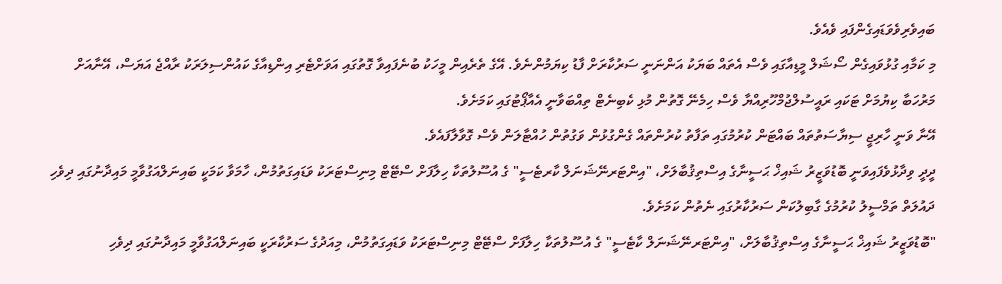ބައިވެރިވެވަޑައިގެންފައި ވެއެވެ.
މި ކަމާއި ގުޅުވައިގެން ސޯޝަލް މީޑިއާގައި ވެސް އެތައް ބަޔަކު އަންނަނީ ސަރުކާރަށް ފާޑު ކިޔަމުންނެވެ. އޭގެ ތެރެއިން މީހަކު ބުނެފައިވާ ގޮތުގައި އަވަށްޓެރި އިންޑިއާގެ ކައުންސިލަރަކު ރާއްޖެ އަޔަސް، އޭނާއަށް މަރުހަބާ ކިޔުމަށް ޓަކައި ރައީސުލްޖުމްހޫރިއްޔާ ވެސް ހިމެނޭ ގޮތުން މުޅި ކެބިނެޓް ތިއްބަވާނީ އެއާޕޯޓުގައި ކަމަށެވެ.
އޭނާ ވަނީ ހާރިޖީ ސިޔާސަތުތައް ބައްޓަން ކުރުމުގައި ތަފާތު ކުރުންތައް ގެންގުޅުން ވަގުތުން ހުއްޓާލަން ވެސް ގޮވާލާފައެވެ.
ދީދީ ވިދާޅުވެފައިވަނީ ބޮޑުވަޒީރު ޝައިޚް ޙަސީނާގެ އިސްތިޤުބާލަށް، "އިންޓަރނޭޝަނަލް ކާރޓެސީ" ގެ އުސޫލުތަކާ ހިލާފަށް ސްޓޭޓް މިނިސްޓަރަކު ވަޑައިގަތުމުން، ހާމަވާ ކަމަކީ ބައިނަލްއަގުވާމީ މައިދާނުގައި ދިވެހި ދައުލަތް ތަމްސީލު ކުރުމުގެ ގާބިލުކަން ސަރުކާރުގައި ނެތުން ކަމަށެވެ.
"ބޮޑުވަޒީރު ޝައިޚް ޙަސީނާގެ އިސްތިޤުބާލަށް، "އިންޓަރނޭޝަނަލް ކާޓެސީ" ގެ އުސޫލުތަކާ ހިލާފަށް ސްޓޭޓް މިނިސްޓަރަކު ވަޑައިގަތުމުން، މިއަދުގެ ސަރުކާރަކީ ބައިނަލްއަގުވާމީ މައިދާނުގައި ދިވެހި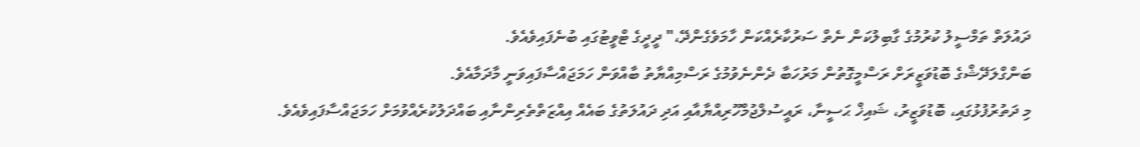ދައުލަތް ތަމްސީލު ކުރުމުގެ ގާބިލުކަން ނެތް ސަރުކާރެއްކަން ހާމަވެގެންދޭ،" ދީދީގެ ޓްވީޓުގައި ބުނެފައިވެއެވެ.
ބަންގްލަދޭޝްގެ ބޮޑުވަޒީރަށް ރަސްމީގޮތުން މަރުހަބާ ދެންނެވުމުގެ ރަސްމިއްޔާތު ބާއްވަން ހަމަޖައްސާފައިވަނީ މާދަމާއެވެ.
މި ދަތުރުފުޅުގައި، ބޮޑުވަޒީރު، ޝައިޚް ޙަސީނާ، ރައީސުލްޖުމްހޫރިއްޔާއާއި އަދި ދައުލަތުގެ ބައެއް އިއްޒަތްތެރިންނާއި ބައްދަލުކުރެއްވުމަށް ހަމަޖައްސާފައިވެއެވެ.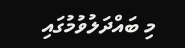މި ބައްދަލުވުމުގައި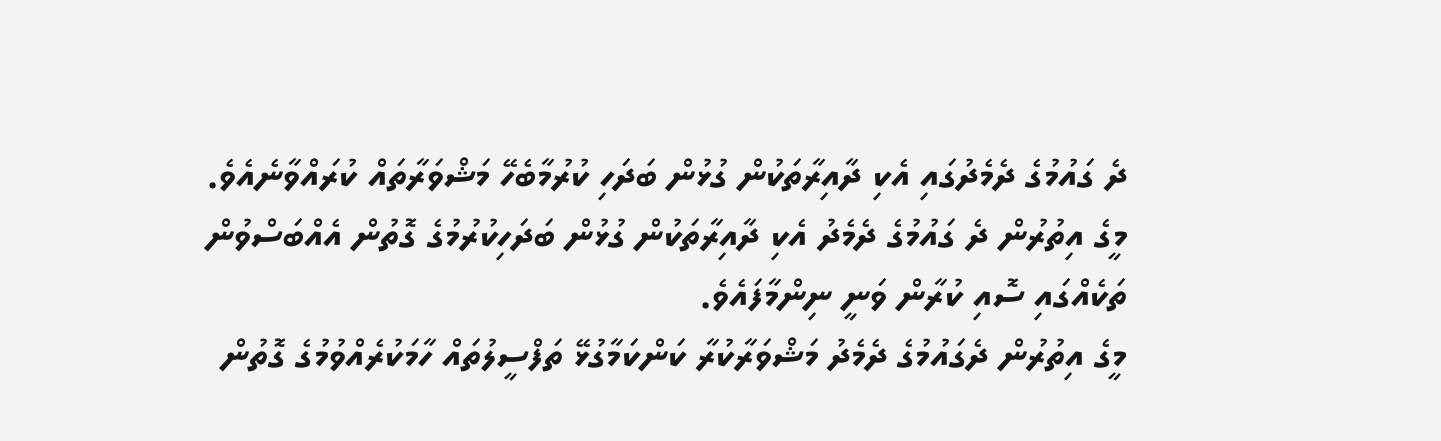ދެ ގައުމުގެ ދެމެދުގައި އެކި ދާއިރާތަކުން ގުޅުން ބަދަހި ކުރުމާބެހޭ މަޝްވަރާތައް ކުރައްވާނެއެވެ. މީގެ އިތުރުން ދެ ގައުމުގެ ދެމެދު އެކި ދާއިރާތަކުން ގުޅުން ބަދަހިކުރުމުގެ ގޮތުން އެއްބަސްވުން ތަކެއްގައި ސޮއި ކުރާން ވަނީ ނިންމާފައެވެ.
މީގެ އިތުރުން ދެގައުމުގެ ދެމެދު މަޝްވަރާކުރާ ކަންކަމާގުޅޭ ތަފްސީލުތައް ހާމަކުރެއްވުމުގެ ގޮތުން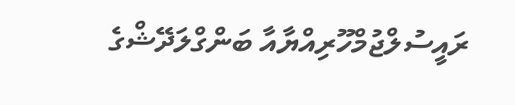ރައީސުލްޖުމްހޫރިއްޔާއާ ބަންގްލަދޭޝްގެ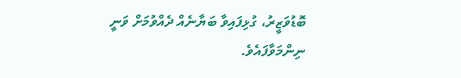ބޮޑުވަޒީރު، ގުޅިފައިވާ ބަޔާނެއް ދެއްވުމަށް ވަނީ ނިންމަވާފައެވެ.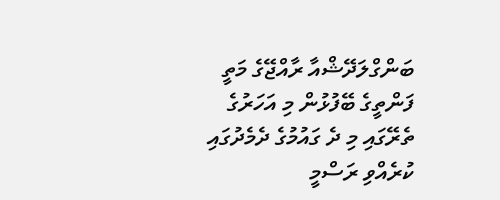ބަންގްލަދޭޝްއާ ރާއްޖޭގެ މަތީ ފަންތީގެ ބޭފުޅުން މި އަހަރުގެ ތެރޭގައި މި ދެ ގައުމުގެ ދެމެދުގައި ކުރެއްވި ރަސްމީ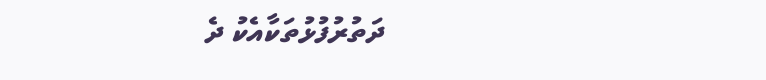ދަތުރުފުޅުތަކާއެކު ދެ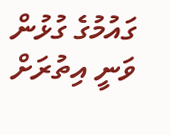ގައުމުގެ ގުޅުން ވަނީ އިތުރަށް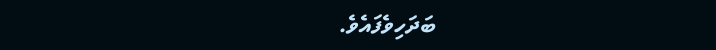ބަދަހިވެފައެވެ.